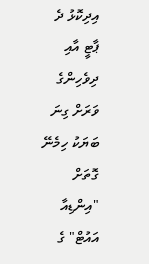އިދިކޮޅު ދެ ޕާޓީ އާއި ދިވެހިންގެ ވަރަށް ގިނަ ބަޔަކު ހިމެނޭ ގޮތަށް "އިންޑިއާ އައުޓް" ގެ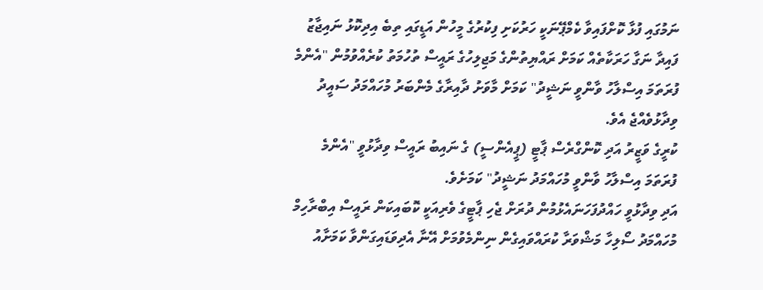ނަމުގައި ފުޅާ ކޮށްފައިވާ ކެމްޕޭނަކީ ހަރުކަށި ފިކުރުގެ މީހުން އަޑީގައި ތިބެ އިދިކޮޅު ނައިޖާޒު ފައިދާ ނަގާ ހަރަކާތެއް ކަމަށް ރައްޔިތުންގެ މަޖިލިހުގެ ރައީސް ތުހުމަތު ކުރެއްވުމުން "އެންމެ ފުރަތަމަ އިސްލާހު ވާންވީ ނަޝީދު" ކަމަށް މާވަށު ދާއިރާގެ މެންބަރު މުހައްމަދު ސައީދު ވިދާޅުވެއްޖެ އެވެ.
ކުރީގެ ވަޒީރު އަދި ކޮންގްރެސް ޕާޓީ (ޕީއެންސީ) ގެ ނައިބު ރައީސް ވިދާޅުވީ "އެންމެ ފުރަތަމަ އިސްލާހު ވާންވީ މުހައްމަދު ނަޝީދު" ކަމަށެވެ.
އަދި ވިދާޅުވީ ހައްދުފަހަނައެޅުމުން ދުރަށް ޖެހި ޕާޓީގެ ވެރިއަކީ ކޮބައިކަން ރައީސް އިބްރާހިމް މުހައްމަދު ސޯލިހާ މަޝްވަރާ ކުރައްވައިގެން ނިންމެވުމަށް އޭނާ އެދިވަޑައިގަންވާ ކަމަށާއު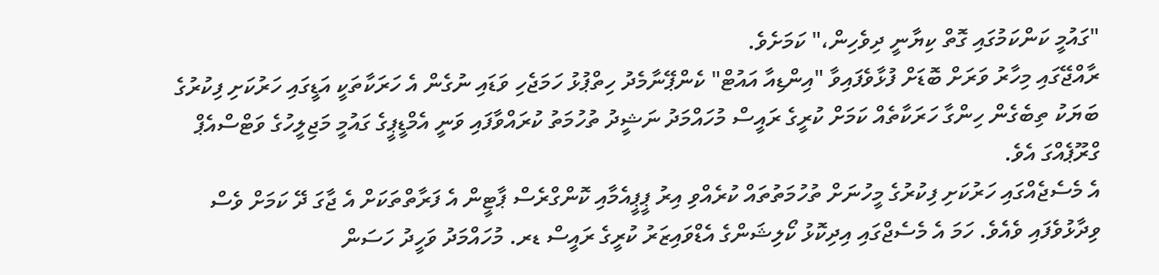"ގައުމީ ކަންކަމުގައި ގޮތް ކިޔާނީ ދިވެހިން،" ކަމަށެވެ.
ރާއްޖޭގައި މިހާރު ވަރަށް ބޮޑަށް ފުޅާވެފައިވާ "އިންޑިއާ އައުޓް" ކެންޕޭނާމެދު ހިތްޕުޅު ހަމަޖެހި ވަޑައި ނުގެން އެ ހަރަކާތަކީ އަޑީގައި ހަރުކަށި ފިކުރުގެ ބަޔަކު ތިބެގެން ހިންގާ ހަރަކާތެއް ކަމަށް ކުރީގެ ރައީސް މުހައްމަދު ނަޝީދު ތުހުމަތު ކުރައްވާފައި ވަނީ އެމްޑީޕީގެ ގައުމީ މަޖިލީހުގެ ވަޓްސްއެޕް ގްރޫޕެއްގަ އެވެ.
އެ މެސެޖެއްގައި ހަރުކަށި ފިކުރުގެ މީހުނަށް ތުހުމަތުތައް ކުރެއްވި އިރު ޕީޕީއެމާއި ކޮންގްރެސް ޕާޓީން އެ ފަރާތްތަކަށް އެ ޖާގަ ދޭ ކަމަށް ވެސް ވިދާޅުވެފައި ވެއެވެ. ހަމަ އެ މެސެޖްގައި އިދިކޮޅު ކޯލިޝަންގެ އެޑްވައިޒަރު ކުރީގެ ރައީސް ޑރ. މުހައްމަދު ވަހީދު ހަސަން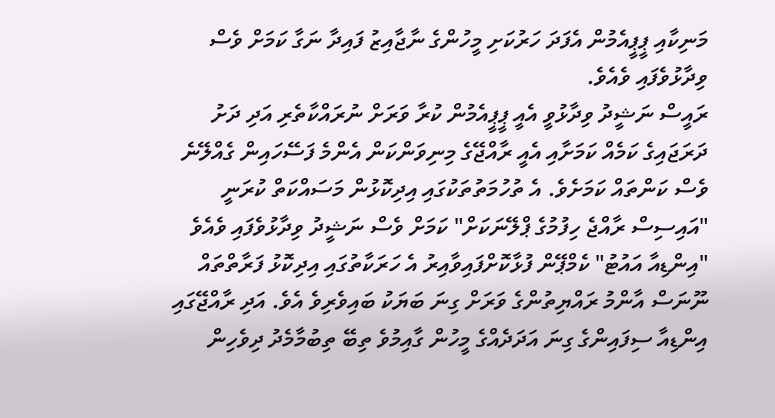މަނިކާއި ޕީޕީއެމުން އެފަދަ ހަރުކަށި މީހުންގެ ނާޖާއިޒު ފައިދާ ނަގާ ކަމަށް ވެސް ވިދާޅުވެފައި ވެއެވެ.
ރައީސް ނަޝީދު ވިދާޅުވީ އެއީ ޕީޕީއެމުން ކުރާ ވަރަށް ނުރައްކާތެރި އަދި ދަށު ދަރަޖައިގެ ކަމެއް ކަމަށާއި އެއީ ރާއްޖޭގެ މިނިވަންކަން އެންމެ ފަސޭހައިން ގެއްލޭނެ ވެސް ކަންތައް ކަމަށެވެ. އެ ތުހުމަތުތަކުގައި އިދިކޮޅުން މަސައްކަތް ކުރަނީ "އައިސިސް ރާއްޖެ ހިފުމުގެ ޕްލޭނަކަށް" ކަމަށް ވެސް ނަޝީދު ވިދާޅުވެފައި ވެއެވެ
"އިންޑިއާ އައުޓު" ކެމްޕޭން ފުޅާކޮށްފައިވާއިރު އެ ހަރަކާތުގައި އިދިކޮޅު ފަރާތްތައް ނޫނަސް އާންމު ރައްޔިތުންގެ ވަރަށް ގިނަ ބަޔަކު ބައިވެރިވެ އެވެ. އަދި ރާއްޖޭގައި އިންޑިއާ ސިފައިންގެ ގިނަ އަދަދެއްގެ މީހުން ގާއިމުވެ ތިބޭ ތިބުމާމެދު ދިވެހިން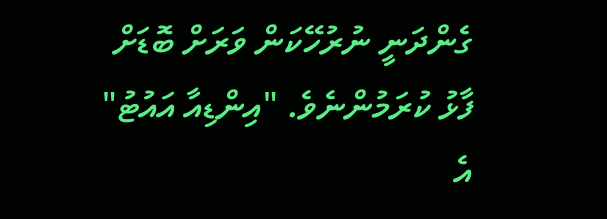ގެންދަނީ ނުރުހޭކަން ވަރަށް ބޮޑަށް ފާޅު ކުރަމުންނެވެ. "އިންޑިއާ އައުޓު" އެ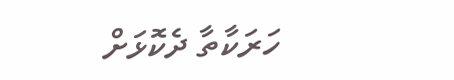ހަރަކާތާ ދެކޮޅަށް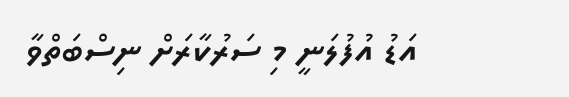އަޑު އުފުލަނީ މި ސަރުކާރަށް ނިސްބަތްވާ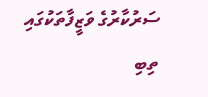ސަރުކާރުގެ ވަޒީފާތަކުގައި ތިބި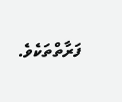ފަރާތްތަކެވެ.